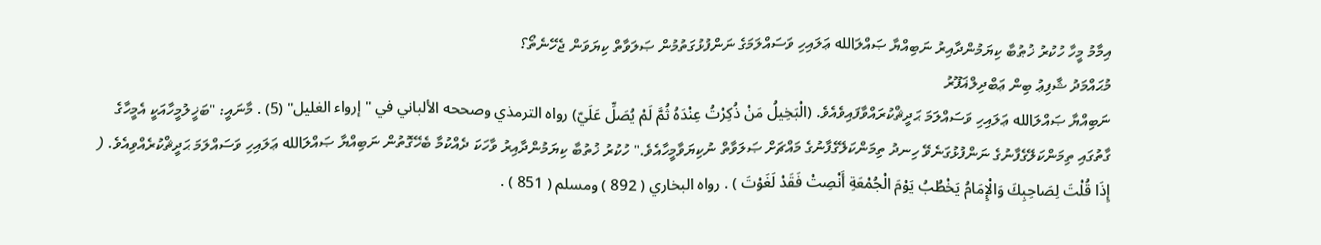އިމާމު މީހާ ހުކުރު ޚުޠުބާ ކިޔަމުންދާއިރު ނަބިއްޔާ ޞައްލަالله ޢަލައިހި ވަސައްލަމަގެ ނަންފުޅުގަތުމުން ޞަލަވާތް ކިޔަވަން ޖެހޭނެތޯ؟
މުޙައްމަދު ޝާފިޢު ބިން ޢަބްދިލްޣަފޫރު
ނަބިއްޔާ ޞައްލަالله ޢަލައިހި ވަސައްލަމަ ޙަދީޘްކުރައްވާފައިވެއެވެ. (الْبَخِيلُ مَنْ ذُكِرْتُ عِنْدَهُ ثُمَّ لَمْ يُصَلِّ عَلَيّ) رواه الترمذي وصححه الألباني في "إرواء الغليل" (5) . މާނައީ: "ބަޚީލުމީހާއަކީ އެމީހާގެ ގާތުގައި ތިމަންކަލޭގެފާނުގެ ނަންފުޅުގަނެވޭ ހިނދު ތިމަންކަލޭގެފާނުގެ މައްޗަށް ޞަލަވާތް ނުކިޔަވާމީހާއެވެ." ހުކުރު ޚުތުބާ ކިޔަމުންދާއިރު ވާހަކަ ދެއްކުމާ ބެހޭގޮތުން ނަބިއްޔާ ޞައްލަالله ޢަލައިހި ވަސައްލަމަ ޙަދީޘްކުރެއްވިއެވެ. ( إِذَا قُلْتَ لِصَاحِبِكَ وَالْإِمَامُ يَخْطُبُ يَوْمَ الْجُمْعَةِ أَنْصِتْ فَقَدْ لَغَوْتَ ) . رواه البخاري ( 892 ) ومسلم ( 851 ) .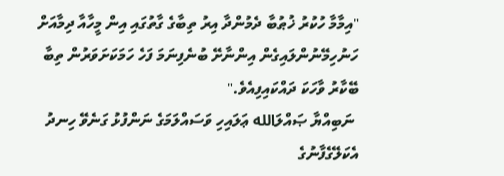"އިމާމާ ހުކުރު ޚުޠުބާ ދެމުންދާ އިރު ތިބާގެ ގާތުގައި އިން މީހާއާ ދިމާއަށް ހަނުހިމޭނުންލައިގެން އިންނާށޭ ބުނެފިނަމަ ފަހެ ހަމަކަށަވަރުން ތިބާ ބޭކާރު ވާހަކަ ދައްކައިފިއެވެ."
 ނަބިއްޔާ ޞައްލަالله ޢަލައިހި ވަސައްލަމަގެ ނަންފުޅު ގަނެވޭ ހިނދު އެކަލޭގެފާނުގެ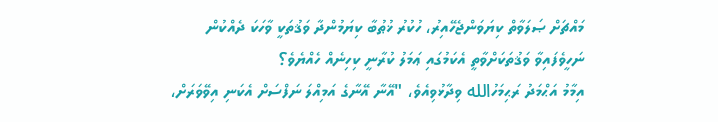މައްޗަށް ޞަލަވާތް ކިޔަވަންޖެހޭއިރު، ހުކުރު ޚުޠުބާ ކިޔަމުންދާ ވަޤުތަކީ ވާހަކަ ދެއްކުން ނަހީވެފައިވާ ވަޤުތަކަށްވާތީ އެކަމުގައި ޢަމަލު ކުރާނީ ކިހިނެއް ހެއްޔެވެ؟
އިމާމު އަޙްމަދު ރަޙިމަހުالله ވިދާޅުވިއެވެ، "އޭނާ އޭނާގެ އަމިއްލަ ނަފްސަށް އެކަނި އިވޭވަރަށް،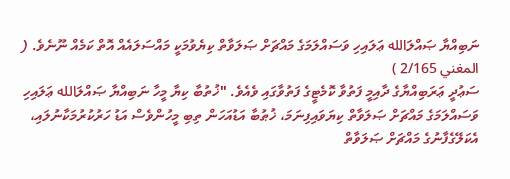ނަބިއްޔާ ޞައްލަالله ޢަލައިހި ވަސައްލަމަގެ މައްޗަށް ޞަލަވާތް ކިޔެވުމަކީ މައްސަލައެއް އޮތް ކަމެއް ނޫނެވެ. ( المغني 2/165 )
ސަޢުދީ ޢަރަބިއްޔާގެ ދާއިމީ ފަތުވާ ކޮމެޓީގެ ފަތުވާގައި ވެއެވެ. "ޚުތުބާ ކިޔާ މީހާ ނަބިއްޔާ ޞައްލަالله ޢަލައިހި ވަސައްލަމަގެ މައްޗަށް ޞަލަވާތް ކިޔަވައިފިނަމަ، ޚުޠުބާ އަޑުއަހަން ތިބި މީހުންވެސް އަޑު ހަރުކުރުމަކާނުލައި، އެކަލޭގެފާނުގެ މައްޗަށް ޞަލަވާތް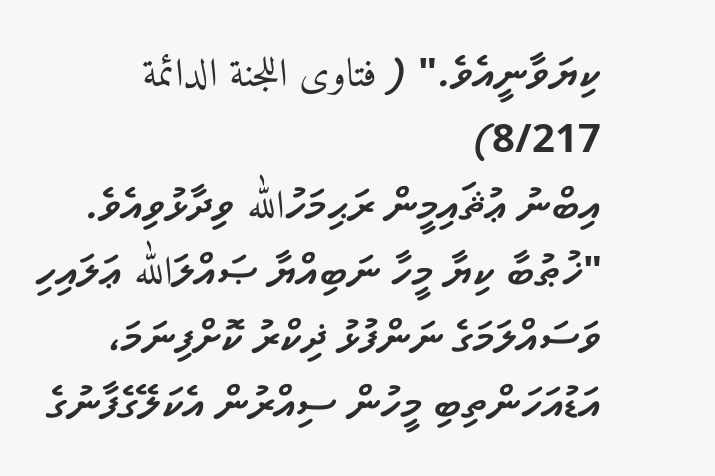ކިޔަވާނީއެވެ." ( فتاوى اللجنة الدائمة 8/217)
އިބްނު ޢުޘައިމީން ރަޙިމަހުالله ވިދާޅުވިއެވެ. "ޚުޠުބާ ކިޔާ މީހާ ނަބިއްޔާ ޞައްލަالله ޢަލައިހި ވަސައްލަމަގެ ނަންފުޅު ޛިކްރު ކޮށްފިނަމަ، އަޑުއަހަންތިބި މީހުން ސިއްރުން އެކަލޭގެފާނުގެ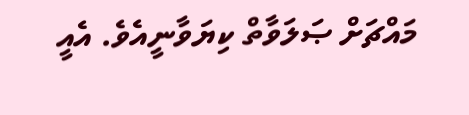މައްޗަށް ޞަލަވާތް ކިޔަވާނީއެވެ. އެއީ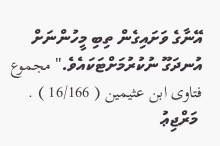އޭނާގެ ވަށައިގެން ތިބި މީހުންނަށް އުނދަގޫ ނުކުރުމަށްޓަކައެވެ." مجموع فتاوى ابن عثيمين ( 16/166 ) .
 މަރްޖިޢު